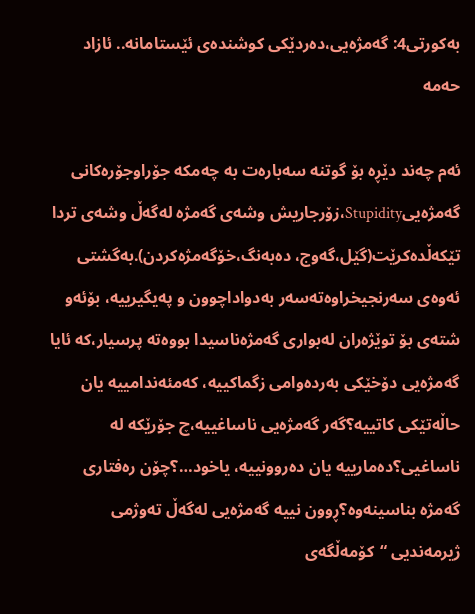بەکورتی4: گەمژەیی،دەردێکی کوشندەی ئێستامانە.. ئازاد حەمە

ئەم چەند دێڕە بۆ گوتنە سەبارەت بە چەمکە جۆراوجۆرەکانی گەمژەییStupidity،زۆرجاریش وشەی گەمژە لەگەڵ وشەی تردا تێکەڵدەکرێت(گێل،گەوج، دەبەنگ،خۆگەمژەکردن).بەگشتی ئەوەی سەرنجیخراوەتەسەر بەدواداچوون و پەیگیرییە، بۆئەو شتەی بۆ توێژەران لەبواری گەمژەناسیدا بووەتە پرسیار،کە ئایا گەمژەیی دۆخێکی بەردەوامی زگماکییە، کەمئەندامییە یان حاڵەتێکی کاتییە؟گەر گەمژەیی ناساغییە،چ جۆرێکە لە ناساغیی؟دەمارییە یان دەروونییە، یاخود…؟چۆن رەفتاری گەمژە بناسینەوە؟ڕوون نییە گەمژەیی لەگەڵ تەوژمی ژیرمەندیی “کۆمەڵگەی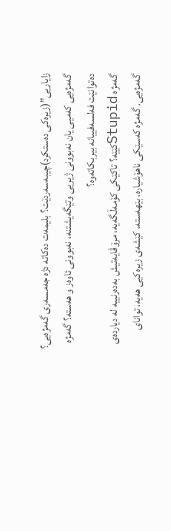زایاریی”(زیرەکی دەستکرد)چیبەسەردێت؟ بلیمەت دەکاتە دژە جەمسەری گەمژەیی؟ گەمژەیی کەمیی یان نەبوونی ژیریی وتێگەیشتنە، نەبوونی ئاوەز و هەستە؟ گەمژە دەتوانێت فەلسەفییانە بیربکاتەوە؟
گەمژە Stupidکێێە؟ تاکێکی کۆمەڵگەیە، مرۆڤایەتیش بەدەرنییە لە دیاردەی گەمژەیی. گەمژە کەسێکی ناهۆشیارە، بێهەستە، کێشەی زیرەکیی هەیە، توانای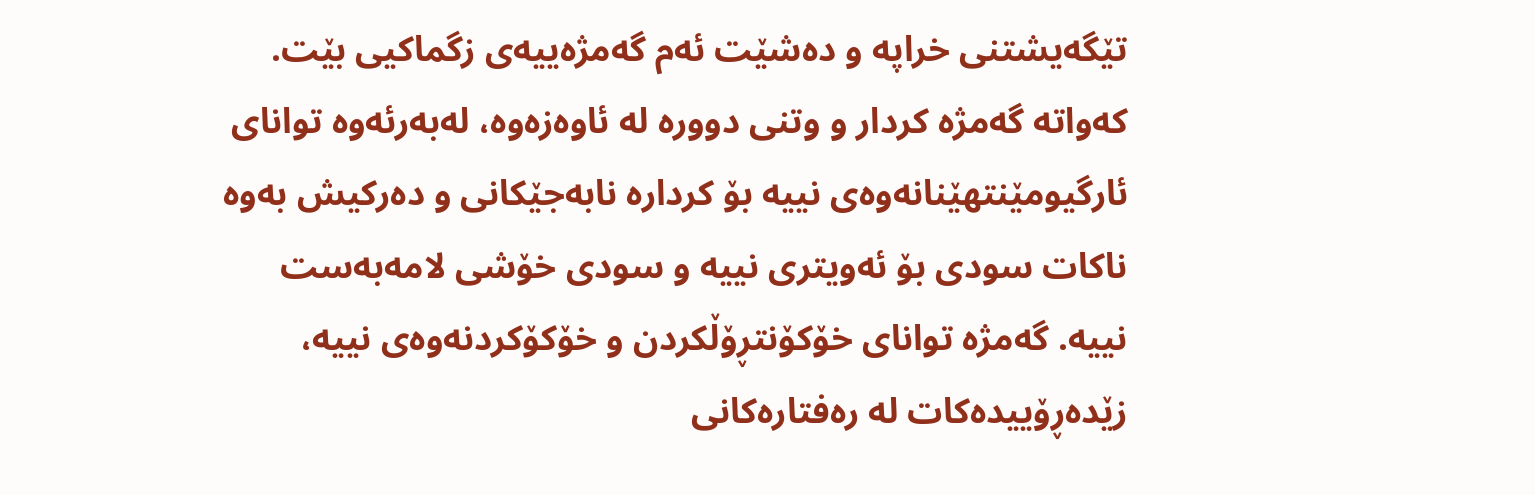تێگەیشتنی خراپە و دەشێت ئەم گەمژەییەی زگماکیی بێت. کەواتە گەمژە کردار و وتنی دوورە لە ئاوەزەوە، لەبەرئەوە توانای ئارگیومێنتهێنانەوەی نییە بۆ کردارە نابەجێکانی و دەرکیش بەوە ناکات سودی بۆ ئەویتری نییە و سودی خۆشی لامەبەست نییە. گەمژە توانای خۆکۆنتڕۆڵکردن و خۆکۆکردنەوەی نییە، زێدەڕۆییدەکات لە رەفتارەکانی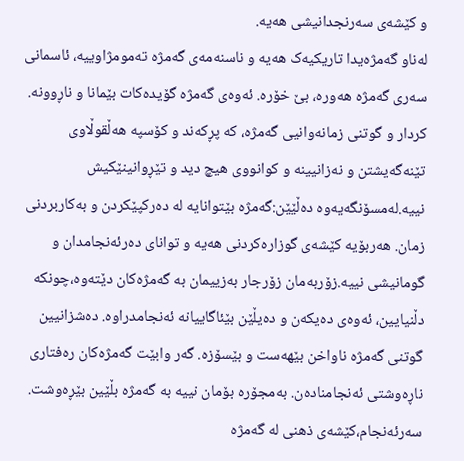و کێشەی سەرنجدانیشی هەیە.
لەناو گەمژەیدا تاریکیەک هەیە و ناسنەمەی گەمژە تەمومژاوییە، ئاسمانی سەری گەمژە هەورە، بێ خۆرە. ئەوەی گەمژە گۆیدەکات بێمانا و ناڕوونە. کردار و گوتنی زمانەوانیی گەمژە، کە پڕکەند و کۆسپە هەڵقوڵاوی تێنەگەیشتن و نەزانیینە و کوانووی هیچ دید و تێڕوانینێکیش نییە.لەمسۆنگەیەوە دەڵێێن:گەمژە بێتوانایە لە دەرکپێکردن و بەکاربردنی زمان. هەربۆیە کێشەی گوزارەکردنی هەیە و توانای دەرئەنجامدان و گومانیشی نییە.زۆربەمان زۆرجار بەزییمان بە گەمژەکان دێتەوە،چونکە دڵنیایین، ئەوەی دەیکەن و دەیڵێن بێئاگاییانە ئەنجامدراوە. دەشزانیین گوتنی گەمژە ناواخن بێهەست و بێسۆزە. گەر وابێت گەمژەکان رەفتاری ناڕەوشتی ئەنجامنادەن. بەمجۆرە بۆمان نییە بە گەمژە بڵێین بێڕەوشت. سەرئەنجام،کێشەی ذهنی لە گەمژە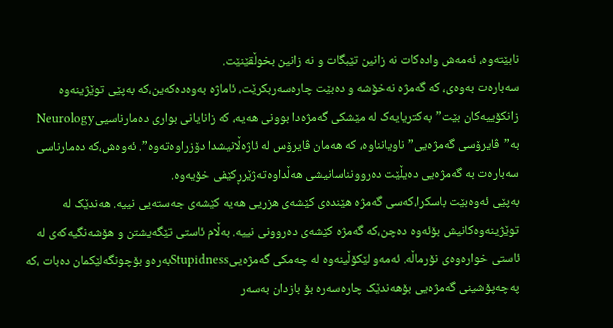نابێتەوە، ئەمەش وادەکات نە زانین تێبگات و نە زانین بخوڵقێنێت.
سەبارەت بەوەی، کە گەمژە نەخۆشە و دەبێت چارەسەربکرێت، ئاماژە بەوەدەکەین،کە بەپێی توێژینەوە زانکۆییەکان بێت”بەکتریایەک لە مێشکی گەمژەدا بوونی هەیە، کە زانایانی بواری دەمارناسییNeurology بە”ڤایرۆسی گەمژەیی” ناویانناوە، کە هەمان ڤایرۆس لە ئاژەڵانیشدا دۆزراوەتەوە”. ئەوەش،کە دەمارناسی سەبارەت بە گەمژەیی دەیڵێت دەروونناسانیشی هەڵداوەتەژێرڕکێفی خۆیەوە.
بەپێی ئەوەبێت باسکرا،کەسی گەمژە هێندەی کێشەی هزریی هەیە کێشەی جەستەیی نییە. هەندێک لە توێژینەوەکانیش بۆئەوە دەچن،کە گەمژە کێشەی دەروونی نییە. بەڵام ئاستی تێگەیشتن و هۆشەنگیەکەی لە ئاستی خوارەوەی نۆرماڵە. ئەمەو لێکۆڵینەوە لە چەمکی گەمژەییStupidnessبەرەو بۆچونگەلێکمان دەبات ،کە پەچەپۆشینی گەمژەیی بۆهەندێک چارەسەرە بۆ بازدان بەسەر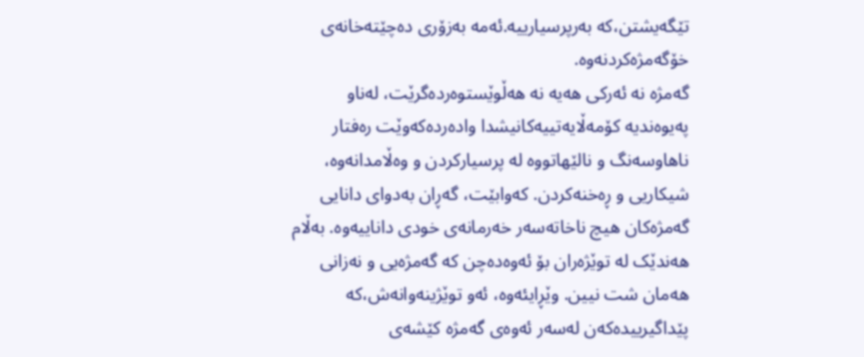تێگەیشتن،کە بەرپرسیارییە.ئەمە بەزۆری دەچێتەخانەی خۆگەمژەکردنەوە.
گەمژە نە ئەرکی هەیە نە هەڵوێستوەردەگرێت، لەناو پەیوەندیە کۆمەڵایەتییەکانیشدا وادەردەکەوێت رەفتار ناهاوسەنگ و نالێهاتووە لە پرسیارکردن و وەڵامدانەوە، شیکاریی و ڕەخنەکردن. کەوابێت، گەڕان بەدوای دانایی گەمژەکان هیچ ناخاتەسەر خەرمانەی خودی داناییەوە. بەڵام هەندێک لە توێژەران بۆ ئەوەدەچن کە گەمژەیی و نەزانی هەمان شت نیین. وێڕایئەوە، ئەو توێژینەوانەش،کە پێداگیرییدەکەن لەسەر ئەوەی گەمژە کێشەی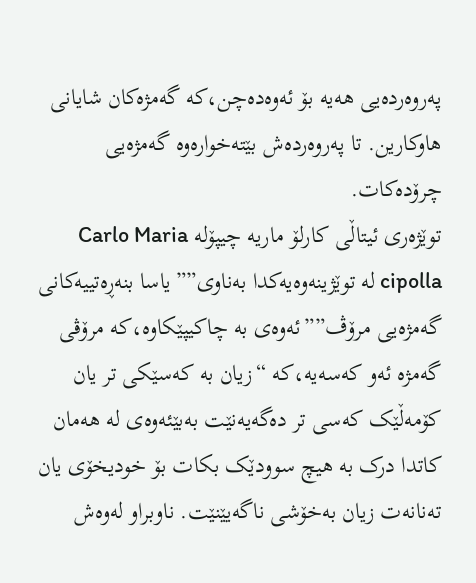پەروەردەیی هەیە بۆ ئەوەدەچن،کە گەمژەکان شایانی هاوکارین. تا پەروەردەش بێتەخوارەوە گەمژەیی چرۆدەکات.
توێژەری ئیتاڵی کارلۆ ماریە چیپۆلە Carlo Maria cipolla لە توێژینەوەیەکدا بەناوی””یاسا بنەڕەتییەکانی گەمژەیی مرۆڤ””ئەوەی بە چاکیپێکاوە،کە مرۆڤی گەمژە ئەو کەسەیە،کە “زیان بە کەسێکی تر یان کۆمەڵێک کەسی تر دەگەیەنێت بەبێئەوەی لە هەمان کاتدا درک بە هیچ سوودێک بکات بۆ خودیخۆی یان تەنانەت زیان بەخۆشی ناگەیێنێت. ناوبراو لەوەش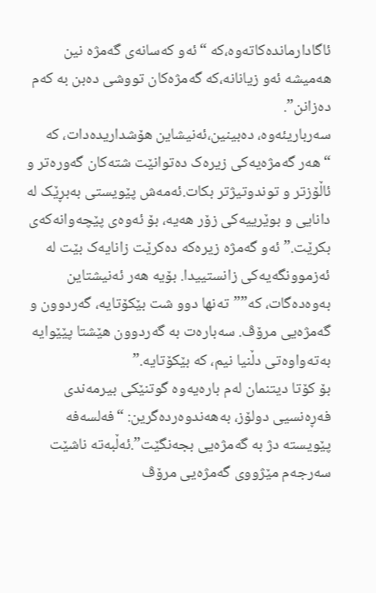ئاگادارماندەکاتەوە،کە “ئەو کەسانەی گەمژە نین هەمیشە ئەو زیانانە،کە گەمژەکان تووشی دەبن بە کەم دەزانن”.
سەرباریئەوە، دەبینین،ئەنیشاین هۆشداریدەدات، کە “هەر گەمژەیەکی زیرەک دەتوانێت شتەکان گەورەتر و ئاڵۆزتر و توندوتیژتر بکات.ئەمەش پێویستی بەبڕێک لە دانایی و بوێرییەکی زۆر هەیە، بۆ ئەوەی پێچەوانەکەی بکرێت.” ئەو گەمژە زیرەکە دەکرێت زانایەک بێت لە ئەزموونگەیەکی زانستییدا. بۆیە هەر ئەنیشتاین بەوەدەگات، کە””تەنها دوو شت بێکۆتایە، گەردوون و گەمژەیی مرۆڤ. سەبارەت بە گەردوون هێشتا پێێوایە بەتەواوەتی دڵنیا نیم، کە بێکۆتایە.”
بۆ کۆتا دیتنمان لەم بارەیەوە گوتنێکی بیرمەندی فەڕەنسیی دولۆز، بەهەندوەردەگرین: “فەلسەفە پێویستە دژ بە گەمژەیی بجەنگێت”.ئەڵبەتە ناشێت سەرجەم مێژووی گەمژەیی مرۆڤ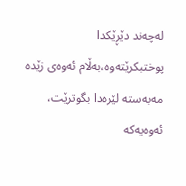لەچەند دێڕێکدا پوختبکرێتەوە،بەڵام ئەوەی زێدە مەبەستە لێرەدا بگوترێت، ئەوەیەکە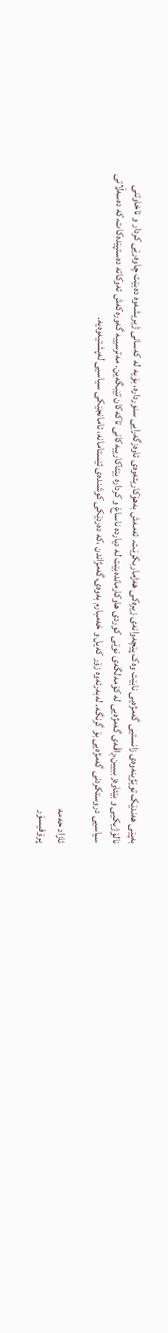بەپێی هەندێک توێژینەوەی زانستیی گەمژەیی نابێت وەک پێچەوانەی زیرەکی هەژماربکرێت. ئەمەش بەهۆکاریئەوەی ئاوەزگەرایی سنوردارە، بۆیە لە کەسانی ژیریشەوە دەبێت چاوەرێی کردار و ئاخاوتنی نالۆژیکیی و بێئاوەزببیین.ڕاڤەی گەمژەیی لە کۆمەلگەی نوێی کوردی هاوکارماندەبێت لە دیاردە ناساغ و کردارە بێئاکارییەکانی تاکەکان تێبگەین. مەترسییە گەورەکەش ئەوکاتە دەستپێدەکات،کە دەسەڵاتی سیاسیی دروستکردنی گەمژەیی بۆ گرنگە. لەبەرئەوە زۆر کەیل و خەمبارم بەوەی،گەمژاندن ،کە دەردێکی کوشندەی ئێستامانە، ئامانجێکی سیاسیی لەپشتیەوەیە.

ئازاد حەمە
پرۆفیسۆر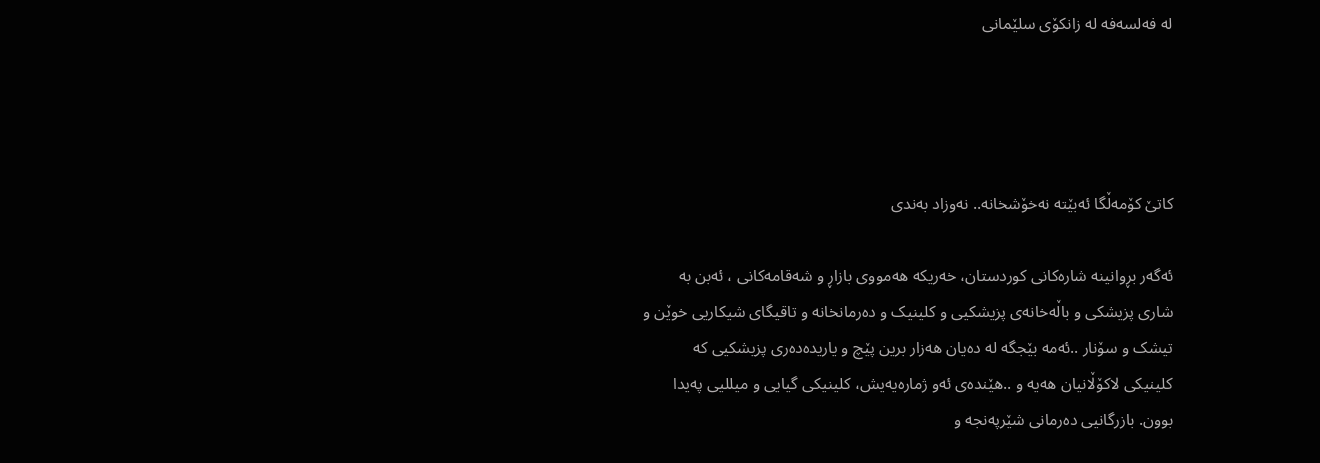لە فەلسەفە لە زانکۆی سلێمانی




کاتێ کۆمەڵگا ئەبێتە نەخۆشخانە.. نەوزاد بەندی

ئەگەر بڕوانینە شارەکانی کوردستان، خەریکە هەمووی بازاڕ و شەقامەکانی ، ئەبن بە شاری پزیشکی و باڵەخانەی پزیشکیی و کلینیک و دەرمانخانە و تاقیگای شیکاریی خوێن و تیشک و سۆنار ..ئەمە بێجگە لە دەیان هەزار برین پێچ و یاریدەدەری پزیشکیی کە کلینیکی لاکۆڵانیان هەیه و ..هێندەی ئەو ژمارەیەیش، کلینیکی گیایی و میللیی پەیدا بوون. بازرگانیی دەرمانی شێرپەنجە و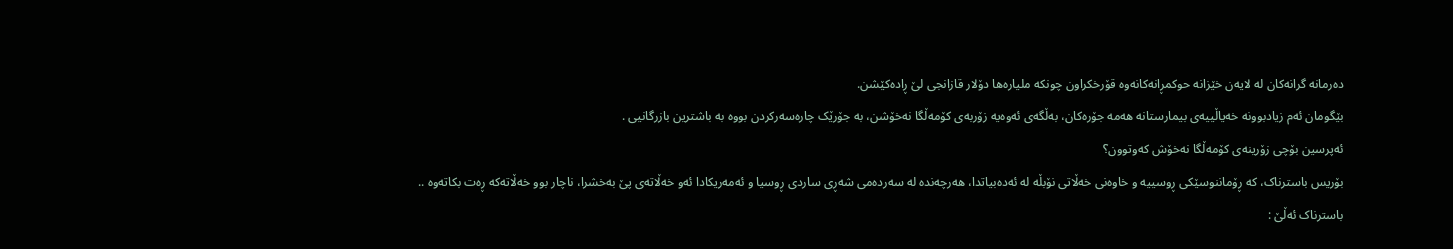دەرمانە گرانەکان له لایەن خێزانە حوکمڕانەکانەوە قۆرخکراون چونکە ملیارەها دۆلار قازانجی لێ ڕادەکێشن.
بێگومان ئەم زیادبوونە خەیاڵییەی بیمارستانە هەمە جۆرەکان، بەڵگەی ئەوەیە زۆربەی کۆمەڵگا نەخۆشن، بە جۆرێک چارەسەرکردن بووە بە باشترین بازرگانیی .
ئەپرسین بۆچی زۆرینەی کۆمەڵگا نەخۆش کەوتوون؟
بۆریس باسترناک، کە ڕۆماننوسێکی ڕوسییە و خاوەنی خەڵاتی نۆبڵە لە ئەدەبیاتدا، هەرچەندە لە سەردەمی شەڕی ساردی ڕوسیا و ئەمەریکادا ئەو خەڵاتەی پێ بەخشرا، ناچار بوو خەڵاتەکە ڕەت بکاتەوە ..
باسترناک ئەڵێ :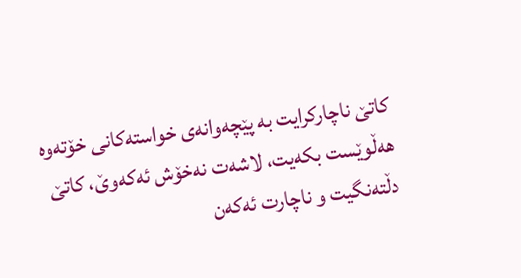کاتێ ناچارکرایت بە پێچەوانەی خواستەکانی خۆتەوە هەڵوێست بکەیت، لاشەت نەخۆش ئەکەوێ، کاتێ دڵتەنگیت و ناچارت ئەکەن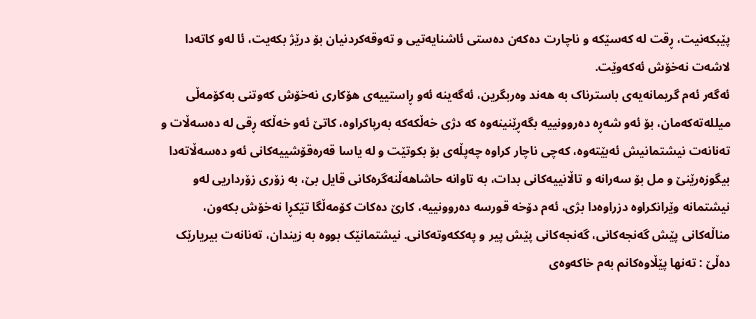پێبکەنیت، ڕقت لە کەسێکە و ناچارت دەکەن دەستی ئاشنایەتیی و تەوقەکردنیان بۆ درێژ بکەیت، ئا لەو کاتەدا لاشەت نەخۆش ئەکەوێت.
ئەگەر ئەم گریمانەیەی باسترناک بە هەند وەربگرین، ئەگەینە ئەو ڕاستییەی هۆکاری نەخۆش کەوتنی بەکۆمەڵی میللەتەکەمان، بۆ ئەو شەڕە دەروونییە بگەڕێنینەوە کە دژی خەڵکەکە بەرپاکراوە، کاتێ ئەو خەڵکە ڕقی لە دەسەڵات و تەنانەت نیشتمانیش ئەبێتەوە، کەچی ناچار کراوە چەپڵەی بۆ بکوتێت و لە یاسا قەرەقۆشییەکانی ئەو دەسەڵاتەدا بیگوزەرێنێ و مل بۆ سەرانە و تاڵانییەکانی بدات، بە تاوانە حاشاهەڵنەگرەکانی قایل بێ، بە زۆری زۆرداریی لەو نیشتمانە وێرانکراوە دزراوەدا بژی، ئەم دۆخە قورسە دەروونییە، کارێ دەکات کۆمەڵگا تێکڕا نەخۆش بکەون، مناڵەکانی پێش گەنجەکانی، گەنجەکانی پێش پیر و پەککەوتەکانی. نیشتمانێک بووە بە زیندان، تەنانەت بیریارێک دەڵێ : تەنها پێڵاوەکانم بەم خاکەوەی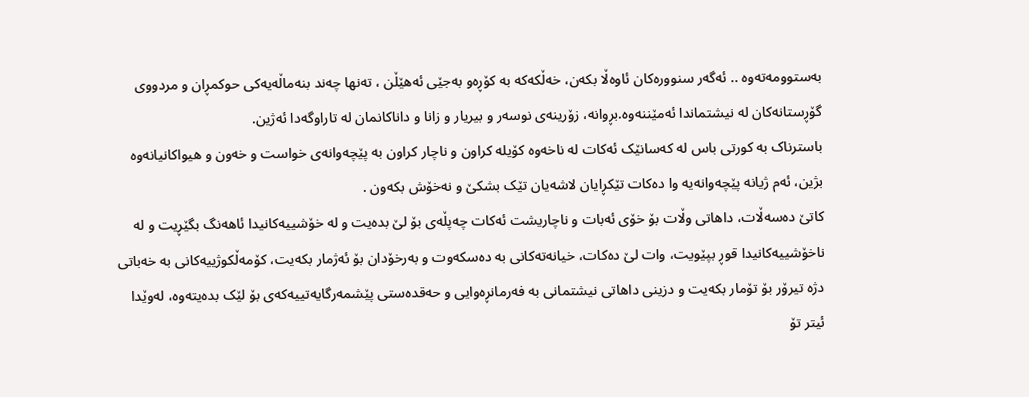بەستوومەتەوە .. ئەگەر سنوورەکان ئاوەڵا بکەن، خەڵکەکە بە کۆڕەو بەجێی ئەهێڵن ، تەنها چەند بنەماڵەیەکی حوکمڕان و مردووی گۆڕستانەکان لە نیشتماندا ئەمێننەوە.بڕوانە، زۆرینەی نوسەر و بیریار و زانا و داناکانمان له تاراوگەدا ئەژین.
باسترناک بە کورتی باس لە کەسانێک ئەکات لە ناخەوە کۆیلە کراون و ناچار کراون بە پێچەوانەی خواست و خەون و هیواکانیانەوە بژین، ئەم ژیانە پێچەوانەیە وا دەکات تێکڕایان لاشەیان تێک بشکێ و نەخۆش بکەون .
کاتێ دەسەڵات، داهاتی وڵات بۆ خۆی ئەبات و ناچاریشت ئەکات چەپڵەی بۆ لێ بدەیت و لە خۆشییەکانیدا ئاهەنگ بگێڕیت و له ناخۆشییەکانیدا قوڕ بپێویت، وات لێ دەکات، خیانەتەکانی به دەسکەوت و بەرخۆدان بۆ ئەژمار بکەیت، کۆمەڵکوژییەکانی بە خەباتی دژه تیرۆر بۆ تۆمار بکەیت و دزینی داهاتی نیشتمانی بە فەرمانڕەوایی و حەقدەستی پێشمەرگایەتییەکەی بۆ لێک بدەیتەوە، لەوێدا ئیتر تۆ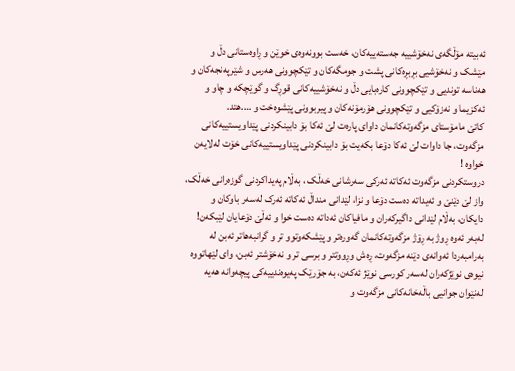ئەبیتە مۆڵگەی نەخۆشییە جەستەییەکان، خەست بوونەوەی خوێن و ڕاوەستانی دڵ و مێشک و نەخۆشیی بڕبڕەکانی پشت و جومگەکان و تێکچوونی هەرس و شێرپەنجەکان و هەناسه توندیی و تێکچوونی کارەبایی دڵ و نەخۆشییەکانی قوڕگ و گوێچکە و چاو و ئەکزیما و نەزۆکیی و تێکچوونی هۆرمۆنەکان و پیربوونی پێشوەخت و ….هتد.
کاتێ مامۆستای مزگەوتەکانمان داوای پارەت لێ ئەکا بۆ دابینکردنی پێداویستییەکانی مزگەوت، جا داوات لێ ئەکا دۆعا بکەیت بۆ دابینکردنی پێداویستییەکانی خۆت لەلایەن خواوە !
دروستکردنی مزگەوت ئەکاتە ئەرکی سەرشانی خەڵک ، بەڵام پەیداکردنی گوزەرانی خەڵک، واز لێ دێنێ و ئەیداتە دەست دۆعا و نزا، لێدانی منداڵ ئەکاتە ئەرک لەسەر باوکان و دایکان، بەڵام لێدانی داگیرکەران و مافیاکان ئەداتە دەست خوا و ئەڵێ دۆعایان لێبکەن!
لەبەر ئەوە ڕوژ بە ڕۆژ مزگەوتەکانمان گەورەتر و پێشکەوتوو تر و گرانبەهاتر ئەبن لە بەرامبەردا ئەوانەی دێنە مزگەوت، ڕەش وڕووتتر و برسی تر و نەخۆشتر ئەبن، وای لێهاتووە نیوەی نوێژکەران لەسەر کورسی نوێژ ئەکەن، بە جۆرێک پەیوەندییەکی پیچەوانە هەیە لەنێوان جوانیی باڵەخانەکانی مزگەوت و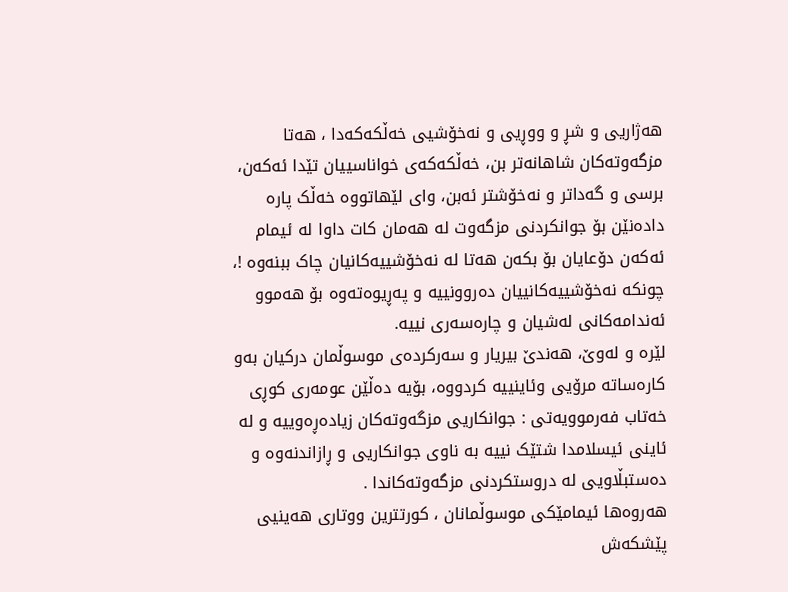هەژاریی و شڕ و ووڕیی و نەخۆشیی خەڵکەکەدا ، هەتا مزگەوتەکان شاهانەتر بن، خەڵکەکەی خواناسییان تێدا ئەکەن، برسی و گەداتر و نەخۆشتر ئەبن، وای لێهاتووە خەڵک پاره دادەنێن بۆ جوانکردنی مزگەوت لە هەمان کات داوا لە ئیمام ئەکەن دۆعایان بۆ بکەن هەتا له نەخۆشییەکانیان چاک ببنەوە !، چونکە نەخۆشییەکانییان دەروونییە و پەڕیوەتەوە بۆ هەموو ئەندامەکانی لەشیان و چارەسەری نییە.
لێرە و لەوێ، هەندێ بیریار و سەرکردەی موسوڵمان درکیان بەو کارەساتە مرۆیی وئاینییە کردووە، بۆیە دەڵێن عومەری کوڕی خەتاب فەرموویەتی : جوانکاریی مزگەوتەکان زیادەڕەوییە و لە ئاینی ئیسلامدا شتێک نییە به ناوی جوانکاریی و ڕازاندنەوە و دەستبڵاویی له دروستکردنی مزگەوتەکاندا .
هەروەها ئیمامێکی موسوڵمانان ، کورتترین ووتاری هەینیی پێشکەش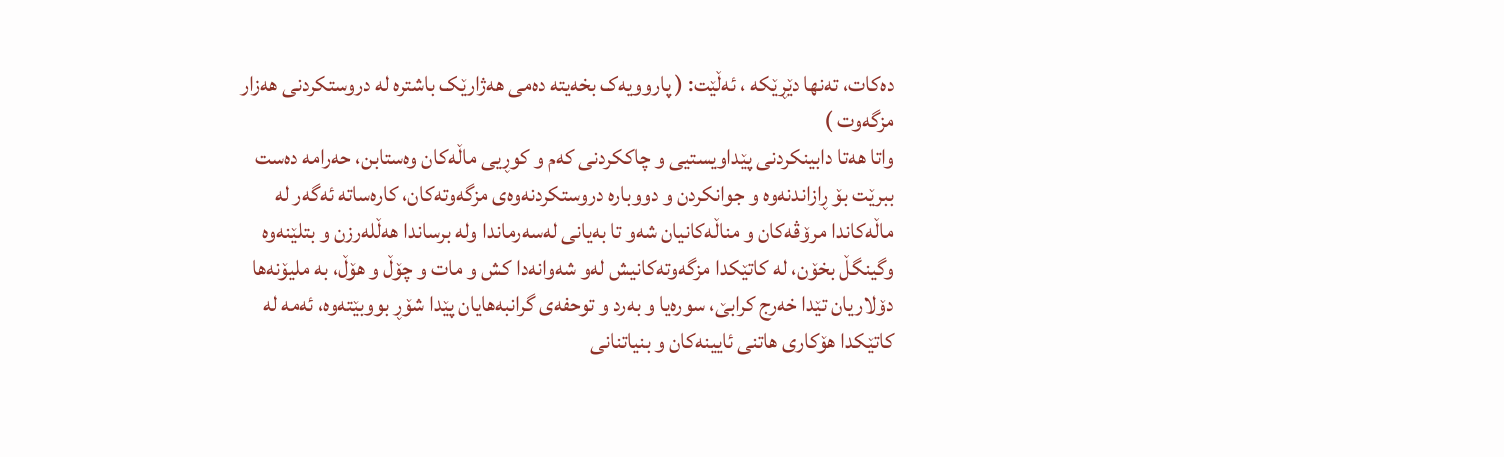دەکات، تەنها دێڕێکە ، ئەڵێت: ( پاروویەک بخەیتە دەمی هەژارێک باشترە لە دروستکردنی هەزار مزگەوت )
واتا هەتا دابینکردنی پێداویستیی و چاککردنی کەم و کوڕیی ماڵەکان وەستابن، حەرامە دەست ببرێت بۆ ڕازاندنەوە و جوانکردن و دووبارە دروستکردنەوەی مزگەوتەکان، کارەساتە ئەگەر لە ماڵەکاندا مرۆڤەکان و مناڵەکانیان شەو تا بەیانی لەسەرماندا ولە برساندا هەڵلەرزن و بتلێنەوە وگینگڵ بخۆن، لە کاتێکدا مزگەوتەکانیش لەو شەوانەدا کش و مات و چۆڵ و هۆڵ، بە ملیۆنەها دۆلاریان تێدا خەرج کرابێ، سورەیا و بەرد و توحفەی گرانبەهایان پێدا شۆڕ بووبێتەوە، ئەمە لە کاتێکدا هۆکاری هاتنی ئایینەکان و بنیاتنانی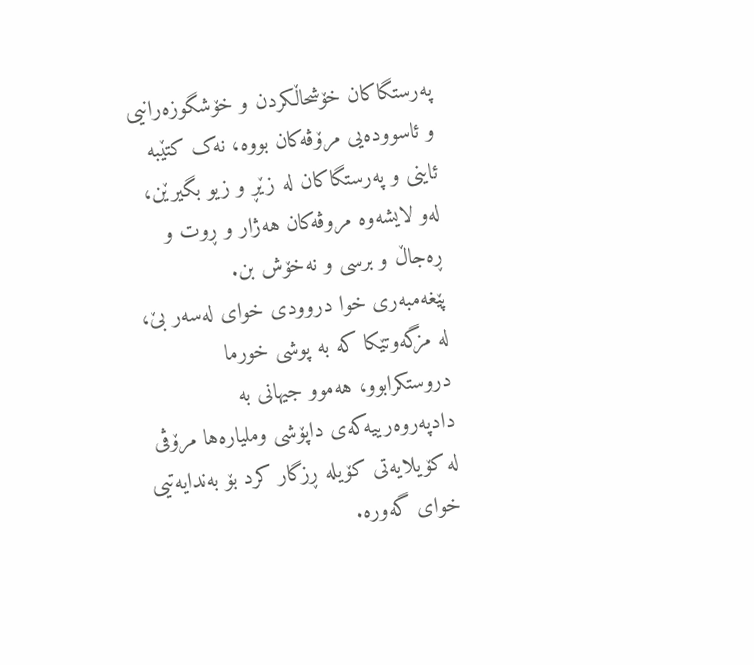پەرستگاکان خۆشحاڵکردن و خۆشگوزەرانیی و ئاسوودەیی مرۆڤەکان بووە، نەک کتێبە ئاینی و پەرستگاکان له زێڕ و زیو بگیرێن، لەو لایشەوە مروڤەکان هەژار و ڕوت و ڕەجاڵ و برسی و نەخۆش بن.
پێغەمبەری خوا دروودی خوای لەسەر بێ، لە مزگەوتێکا کە بە پوشی خورما دروستکرابوو، هەموو جیهانی بە دادپەروەرییەکەی داپۆشی وملیارەها مرۆڤی لە کۆیلایەتی کۆیلە ڕزگار کرد بۆ بەندایەتیی خوای گەورە.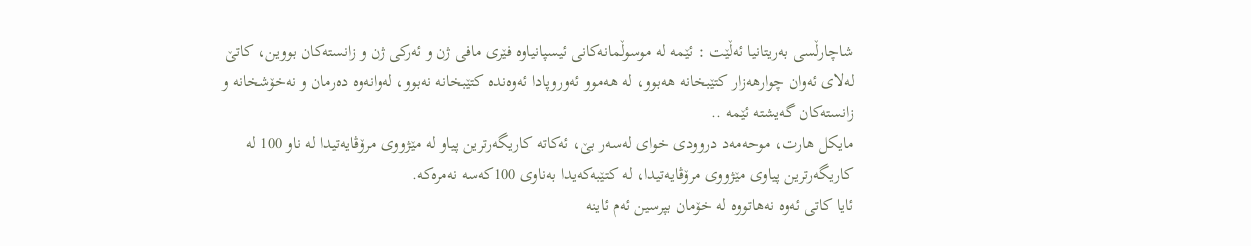شاچارڵسی بەریتانیا ئەڵێت : ئێمە لە موسوڵمانەکانی ئیسپانیاوە فێری مافی ژن و ئەرکی ژن و زانستەکان بووین، کاتێ لەلای ئەوان چوارهەزار کتێبخانە هەبوو، لە هەموو ئەوروپادا ئەوەندە کتێبخانە نەبوو، لەوانەوە دەرمان و نەخۆشخانە و زانستەکان گەیشتە ئێمە ..
مایکل هارت، موحەمەد دروودی خوای لەسەر بێ، ئەکاتە کاریگەرترین پیاو لە مێژووی مرۆڤایەتیدا لە ناو 100 لە کاریگەرترین پیاوی مێژووی مرۆڤایەتیدا، لە کتێبەکەیدا بەناوی 100کەسە نەمرەکە.
ئایا کاتی ئەوە نەهاتووە لە خۆمان بپرسین ئەم ئاینە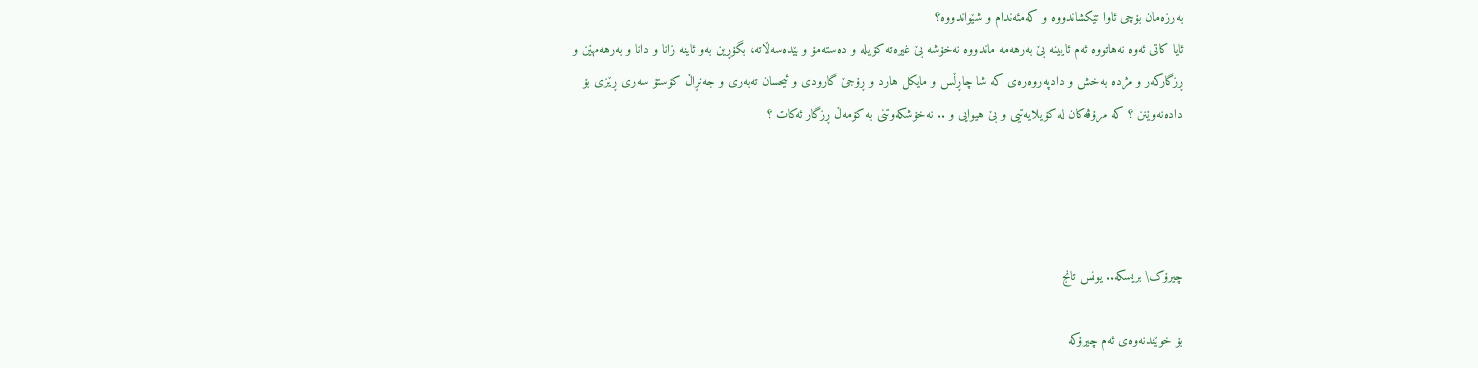بەرزەمان بۆچی ئاوا تێکشاندووە و کەمئەندام و شێواندووە؟
ئایا کاتی ئەوە نەهاتووە ئەم ئایینە بێ بەرهەمە ماندووە نەخۆشە بێ غیرەتە کۆیلە و دەستەمۆ و بێدەسەڵاتە، بگۆڕین بەو ئاینە زانا و دانا و بەرهەمهێن و ڕزگارکەر و مژدە بەخش و دادپەروەرەی کە شا چاڕڵس و مایکل هارد و ڕۆجێ گارودی و ئیحسان تەبەری و جەنڕاڵ کۆستۆ سەری ڕێزی بۆ دادەنەوێنن ؟ کە مرۆڤەکان لە کۆیلایەتیی و بێ هیوایی و .. نەخۆشکەوتنی به کۆمەڵ ڕزگار ئەکات ؟




چیرۆک\ بریسکە.. یونس تانج

بۆ خوێندنەوەی ئەم چیرۆکە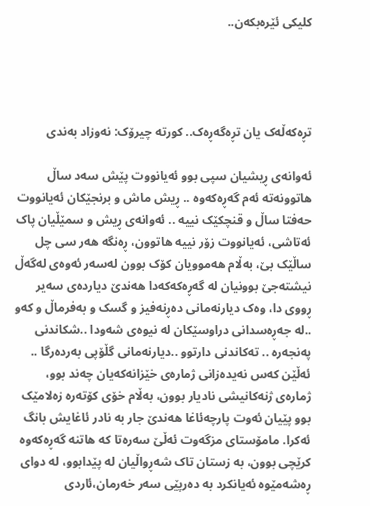کلیکی ئێرەبکەن..




تڕەکەڵەک یان تڕەگەڕەک.. کورتە چیرۆک: نەوزاد بەندی

ئەوانەی ڕیشیان سپی بوو ئەیانووت پێش سەد ساڵ هاتوونەتە ئەم گەڕەکەوە .. ڕیش ماش و برنجێکان ئەیانووت حەفتا ساڵ و قنچکێک نییە .. ئەوانەی ڕیش و سمێڵیان پاک ئەتاشی، ئەیانووت زۆر نییە هاتوون، ڕەنگە هەر سی چل ساڵێک بێ، بەڵام هەموویان کۆک بوون لەسەر ئەوەی لەگەڵ نیشتەجێ بوونیان لە گەڕەکەکەدا هەندێ دیاردەی سەیر ڕووی دا، وەک دیارنەمانی دەڕنەفیز و گسک و بەفرماڵ و کەو ..لە جەڕەسدانی دراوسێکان لە نیوەی شەودا ..شکاندنی پەنجەره .. تەکاندنی دارتوو ..دیارنەمانی گڵۆپی بەردەرگا ..
ئەڵێن کەس نەیدەزانی ژمارەی خێزانەکەیان چەند بوو، ژمارەی ژنەکانیشی نادیار بوون، بەڵام خۆی کۆتەرە زەلامێک بوو پێیان ئەوت پارچەئاغا هەندێ جار به نادر ئاغایش بانگ ئەکرا. مامۆستای مزگەوت ئەڵێ سەرەتا کە هاتنە گەڕەکەوە کرێچی بوون، بە زستان تاک شەڕواڵیان لە پێدابوو، لە دوای ڕەشەمێوە ئەیانکرد بە دەرپێی سەر خەرمان،ئاردی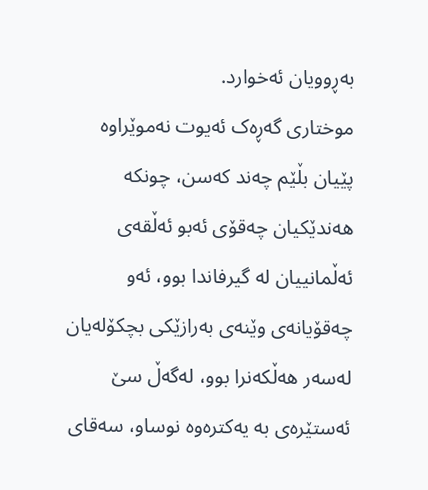بەڕوویان ئەخوارد.
موختاری گەڕەک ئەیوت نەموێراوە پێیان بڵێم چەند کەسن، چونکە هەندێکیان چەقۆی ئەبو ئەڵقەی ئەڵمانییان لە گیرفاندا بوو، ئەو چەقۆیانەی وێنەی بەرازێکی بچکۆلەیان لەسەر هەڵکەنرا بوو، لەگەڵ سێ ئەستێرەی بە یەکترەوە نوساو، سەقای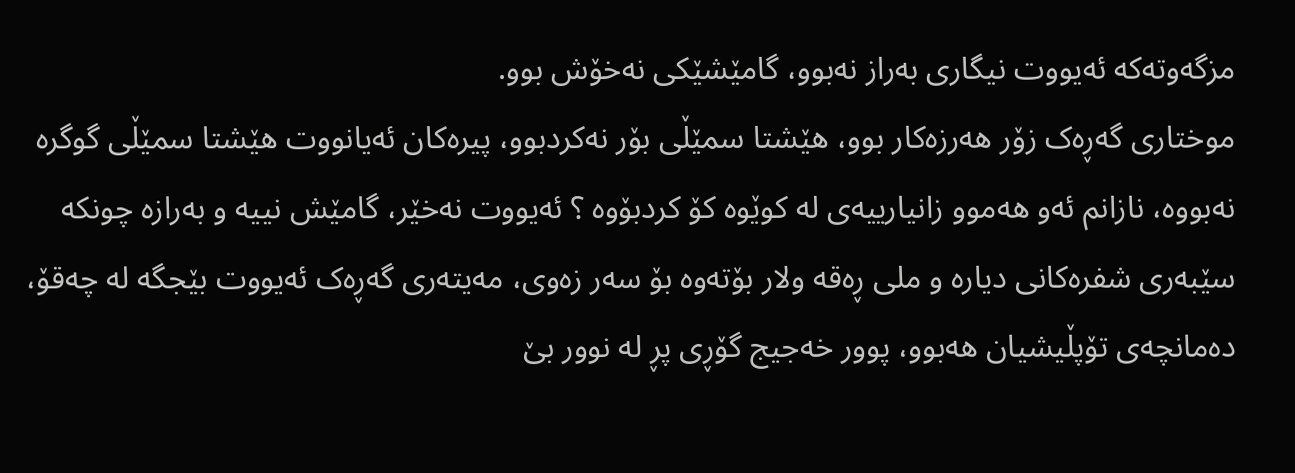مزگەوتەکە ئەیووت نیگاری بەراز نەبوو، گامێشێکی نەخۆش بوو.
موختاری گەڕەک زۆر هەرزەکار بوو، هێشتا سمێڵی بۆر نەکردبوو، پیرەکان ئەیانووت هێشتا سمێڵی گوگرە نەبووە، نازانم ئەو هەموو زانیارییەی لە کوێوە کۆ کردبۆوە ؟ ئەیووت نەخێر، گامێش نییە و بەرازە چونکە سێبەری شفرەکانی دیارە و ملی ڕەقە ولار بۆتەوە بۆ سەر زەوی، مەیتەری گەڕەک ئەیووت بێجگە لە چەقۆ، دەمانچەی تۆپڵیشیان هەبوو، پوور خەجیج گۆڕی پڕ لە نوور بێ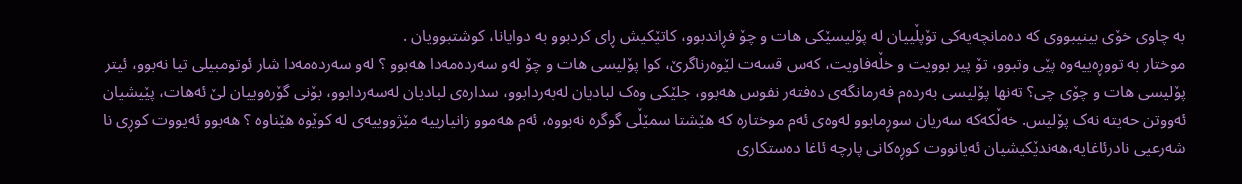بە چاوی خۆی بینیبووی کە دەمانچەیەکی تۆپڵییان لە پۆلیسێکی هات و چۆ فڕاندبوو، کاتێکیش ڕای کردبوو بە دوایانا، کوشتبوویان .
موختار بە تووڕەییەوە پێی وتبوو، تۆ پیر بوویت و خڵەفاویت، کەس قسەت لێوەرناگرێ، کوا پۆلیسی هات و چۆ لەو سەردەمەدا هەبوو ؟ لەو سەردەمەدا شار ئوتومبیلی تیا نەبوو، ئیتر پۆلیسی هات و چۆی چی؟ تەنها پۆلیسی بەردەم فەرمانگەی دەفتەر نفوس هەبوو، جلێکی وەک لبادیان لەبەردابوو، سدارەی لبادیان لەسەردابوو، بۆنی گۆرەوییان لێ ئەهات، پێیشیان ئەووتن حەیتە نەک پۆلیس. خەڵکەکە سەریان سوڕمابوو لەوەی ئەم موختارە کە هێشتا سمێڵی گوگرە نەبووە، ئەم هەموو زانیارییە مێژووییەی لە کوێوە هێناوە ؟ هەبوو ئەیووت کوڕی نا شەرعیی نادرئاغایە،هەندێکیشیان ئەیانووت کوڕەکانی پارچە ئاغا دەستکاری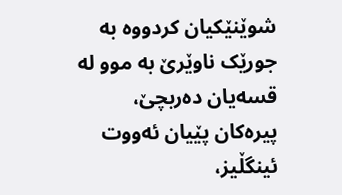شوێنێکیان کردووە به جورێک ناوێرێ بە موو له قسەیان دەربچێ، پیرەکان پێیان ئەووت ئینگڵیز،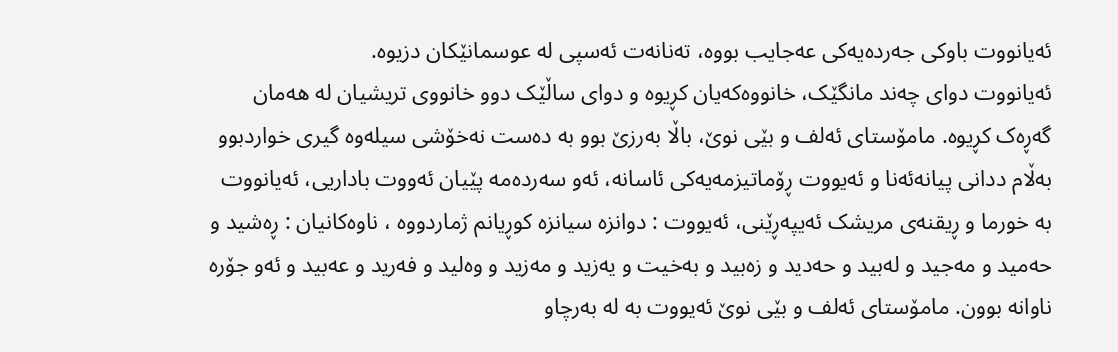ئەیانووت باوکی جەردەیەکی عەجایب بووە، تەنانەت ئەسپی له عوسمانێکان دزیوە.
ئەیانووت دوای چەند مانگێک، خانووەکەیان کڕیوە و دوای ساڵێک دوو خانووی تریشیان لە هەمان گەڕەک کڕیوە. مامۆستای ئەلف و بێی نوێ، باڵا بەرزێ بوو بە دەست نەخۆشی سیلەوە گیری خواردبوو بەڵام ددانی پیانەئەنا و ئەیووت ڕۆماتیزمەیەکی ئاسانە، ئەو سەردەمە پێیان ئەووت باداریی، ئەیانووت بە خورما و ڕیقنەی مریشک ئەیپەڕێنی، ئەیووت : دوانزە سیانزە کوڕیانم ژماردووە ، ناوەکانیان : ڕەشید و حەمید و مەجید و لەبید و حەدید و زەبید و بەخیت و یەزید و مەزید و وەلید و فەرید و عەبید و ئەو جۆرە ناوانە بوون. مامۆستای ئەلف و بێی نوێ ئەیووت بە لە بەرچاو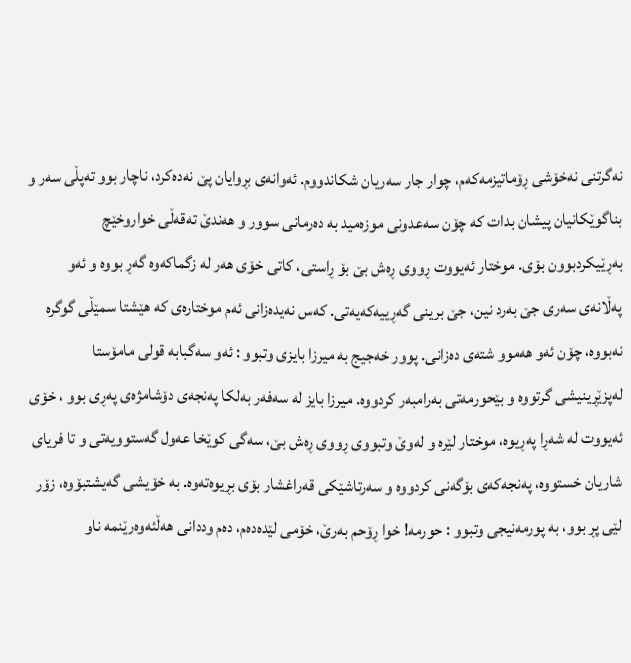نەگرتنی نەخۆشی ڕۆماتیزمەکەم، چوار جار سەریان شکاندووم. ئەوانەی بڕوایان پێ نەدەکرد، ناچار بوو تەپڵی سەر و بناگوێکانیان پیشان بدات کە چۆن سەعدونی موزەمید بە دەرمانی سوور و هەندێ تەقەڵی خواروخێچ بەڕێیکردبوون بۆی. موختار ئەیووت ڕووی ڕەش بێ بۆ ڕاستی، کاتی خۆی هەر لە زگماکەوە گەڕ بووە و ئەو پەڵانەی سەری جێ بەرد نین، جێ برینی گەڕییەکەیەتی. کەس نەیدەزانی ئەم موختارەی کە هێشتا سمێڵی گوگرە نەبووە، چۆن ئەو هەموو شتەی دەزانی. پوور خەجیج بە میرزا بایزی وتبوو : ئەو سەگبابه قولی مامۆستا لەپزێڕینیشی گرتووە و بێحورمەتی بەرامبەر کردووە. میرزا بایز لە سەفەر بەلکا پەنجەی دۆشامژەی پەڕی بوو ، خۆی ئەیووت لە شەڕا پەڕیوە، موختار لێرە و لەوێ وتبووی ڕووی ڕەش بێ، سەگی کوێخا عەول گەستوویەتی و تا فریای شاریان خستووە، پەنجەکەی بۆگەنی کردووە و سەرتاشێکی قەراغشار بۆی بڕیوەتەوە. بە خۆیشی گەیشتبۆوە، زۆر لێی پڕ بوو، بە پورمەنیجی وتبوو : حورمە! خوا ڕۆحم بەرێ، خۆمی لێدەدەم، دەم وددانی هەڵئەوەرێنمە ناو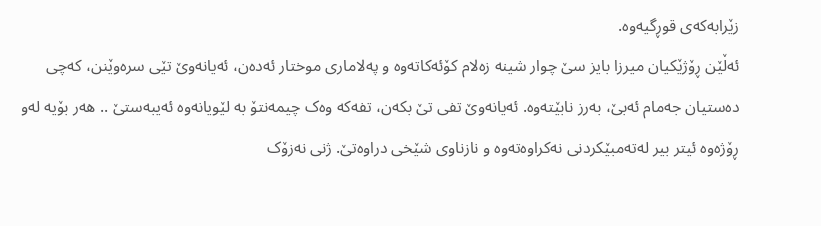زێرابەکەی قوڕگیەوە.
ئەڵێن ڕۆژێکیان میرزا بایز سێ چوار شینە زەلام کۆئەکاتەوە و پەلاماری موختار ئەدەن، ئەیانەوێ تێی سرەوێنن، کەچی دەستیان جەمام ئەبێ، بەرز نابێتەوە. ئەیانەوێ تفی تێ بکەن، تفەکە وەک چیمەنتۆ بە لێویانەوە ئەیبەستێ .. هەر بۆیە لەو ڕۆژەوە ئیتر بیر لەتەمبێکردنی نەکراوەتەوە و نازناوی شێخی دراوەتێ. ژنی نەزۆک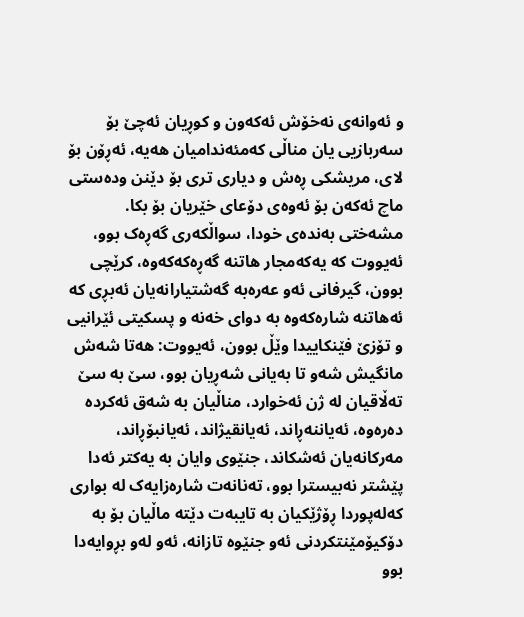و ئەوانەی نەخۆش ئەکەون و کوڕیان ئەچێ بۆ سەربازیی یان مناڵی کەمئەندامیان هەیە، ئەڕۆن بۆ لای، مریشکی ڕەش و دیاری تری بۆ دێنن ودەستی ماچ ئەکەن بۆ ئەوەی دۆعای خێریان بۆ بکا.
مشەختی بەندەی خودا، سواڵکەری گەڕەک بوو، ئەیووت کە یەکەمجار هاتنە گەڕەکەکەوە، کرێچی بوون، گیرفانی ئەو عەرەبە گەشتیارانەیان ئەبڕی کە ئەهاتنە شارەکەوە بە دوای خەنە و پسکیتی ئێرانیی و تۆزێ فێنکاییدا وێڵ بوون، ئەیووت: هەتا شەش مانگیش شەو تا بەیانی شەڕیان بوو، سێ بە سێ تەڵاقیان لە ژن ئەخوارد، مناڵیان بە شەق ئەکردە دەرەوە، ئەیاننەڕاند، ئەیانقیژاند، ئەیانبۆڕاند، مەرکانەیان ئەشکاند، جنێوی وایان به یەکتر ئەدا پێشتر نەبیسترا بوو، تەنانەت شارەزایەک له بواری کەلەپوردا ڕۆژێکیان بە تایبەت دێتە ماڵیان بۆ بە دۆکیۆمێنتکردنی ئەو جنێوە تازانە، ئەو لەو بڕوایەدا بوو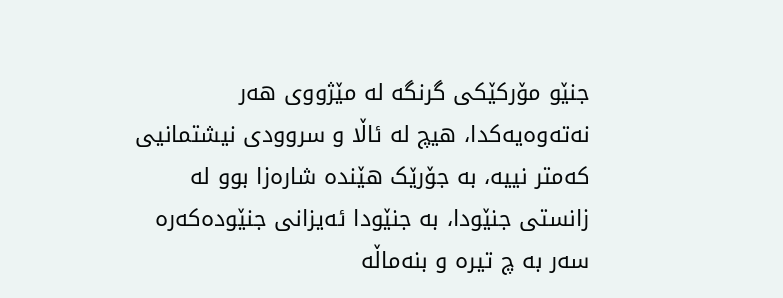جنێو مۆرکێکی گرنگە لە مێژووی هەر نەتەوەیەکدا، هیچ لە ئاڵا و سروودی نیشتمانیی کەمتر نییە، بە جۆرێک هێندە شارەزا بوو لە زانستی جنێودا، بە جنێودا ئەیزانی جنێودەکەرە سەر بە چ تیرە و بنەماڵە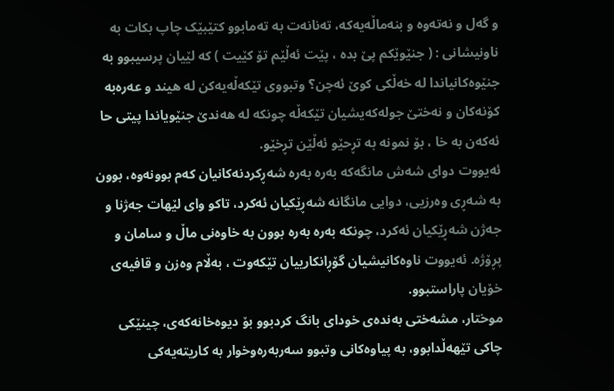و گەل و نەتەوە و بنەماڵەیەکە، تەنانەت بە تەمابوو کتێبێک چاپ بکات به ناونیشانی : ( جنێوێکم پێ بدە ، پێت ئەڵێم تۆ کێیت ) کە لێیان پرسیبوو بە جنێوەکانیاندا لە خەڵکی کوێ ئەچن؟ وتبووی تێکەڵەیەکن لە هیند و عەرەبە کۆنەکان و نەختێ جولەکەیشیان تێکەڵە چونکە لە هەندێ جنێویاندا پیتی حا ئەکەن بە خا ، بۆ نمونە به تڕحێو ئەڵێن تڕخێو.
ئەیووت دوای شەش مانگەکە بەرە بەرە شەڕکردنەکانیان کەم بوونەوە، بوون بە شەڕی وەرزیی، دوایی مانگانە شەڕێکیان ئەکرد، تاکو وای لێهات جەژنا و جەژن شەڕێکیان ئەکرد، چونکە بەرە بەرە بوون بە خاوەنی ماڵ و سامان و پڕۆژە. ئەیووت ناوەکانیشیان گۆڕانکارییان تێکەوت ، بەڵام وەزن و قافیەی خۆیان پاراستبوو.
موختار، مشەختی بەندەی خودای بانگ کردبوو بۆ دیوەخانەکەی، چینێکی چاکی تێهەڵدابوو، به پیاوەکانی وتبوو سەربەرەوخوار بە کاریتەیەکی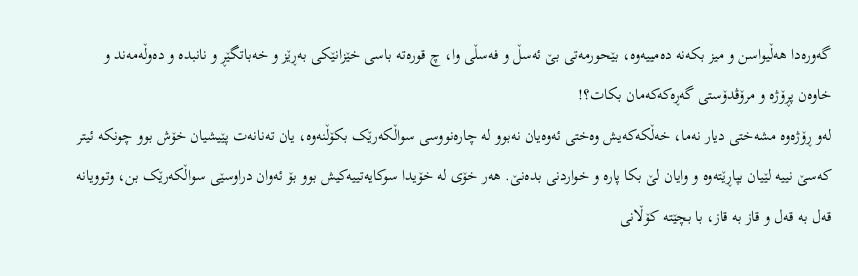گەورەدا هەڵیواسن و میز بکەنە دەمییەوە، بێحورمەتی بێ ئەسڵ و فەسڵی وا، چ قورەتە باسی خێزانێکی بەڕێز و خەباتگێڕ و نانبدە و دەوڵەمەند و خاوەن پڕۆژە و مرۆڤدۆستی گەڕەکەکەمان بکات؟!
لەو ڕۆژەوە مشەختی دیار نەما، خەڵکەکەیش وەختی ئەوەیان نەبوو لە چارەنووسی سواڵکەرێک بکۆڵنەوە، یان تەنانەت پێیشیان خۆش بوو چونکە ئیتر کەسێ نییە لێیان بپاڕێتەوە و وایان لێ بکا پارە و خواردنی بدەنێ. هەر خۆی لە خۆیدا سوکایەتییەکیش بوو بۆ ئەوان دراوسێی سواڵکەرێک بن، وتوویانە قەل بە قەل و قاز بە قاز، با بچێتە کۆڵانی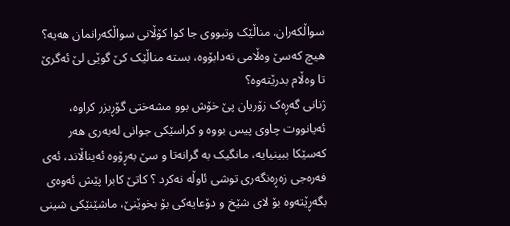سواڵکەران. مناڵێک وتبووی جا کوا کۆڵانی سواڵکەرانمان هەیە؟ هیچ کەسێ وەڵامی نەدابۆوە، بستە مناڵێک کێ گوێی لێ ئەگرێ تا وەڵام بدرێتەوە؟
ژنانی گەڕەک زۆریان پێ خۆش بوو مشەختی گۆڕبزر کراوە، ئەیانووت چاوی پیس بووە و کراسێکی جوانی لەبەری هەر کەسێکا ببینیایە، مانگیک به گرانەتا و سێ بەڕۆوە ئەیناڵاند، ئەی فەرەجی زەڕەنگەری توشی ئاوڵە نەکرد ؟ کاتێ کابرا پێش ئەوەی بگەڕێتەوە بۆ لای شێخ و دۆعایەکی بۆ بخوێنێ، ماشێنێکی شینی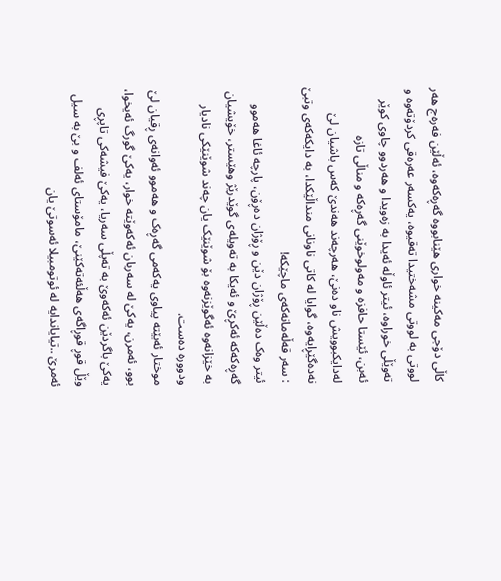کاڵی دۆجی مەکینە خواری هێنابووە گەڕەکەوە، ئەڵێن فەرەج هەر لووتی بە لووتی مشەختیدا تەقیوە، یەکسەر عەرەقی کردۆتەوە و تەوێڵی خوراوە، ئیتر ئاوڵە ئەیدا بە زەویدا و هەردوو چاوی کوێر ئەبن، ئێستا حافزە و مەولوخوێنی گەڕەکە و مناڵی تازە لەدایکبوویش ناو دەنێ، هەرچەند هەندێ کەس باشیان لێ نەدەگێڕایەوە، گوایا لە کاتی ناونانی منداڵێکدا، بە دایکەکەی وتبێ : سەر قەڵەمانەکەی ماچێکە!
ئیتر وەک دەڵێن ڕۆژان دێن و ڕۆژان دەڕۆن، پارچە ئاغا هەموو گەڕەکەکە ئەکڕێ و ئەیکا بە تەویلەی گوێدرێژ وهێستر، خۆیشیان بە خێزانەوە ئەگوێزنەوە بۆ شوێنێک یان چەند شوێنێکی نادیار ودوورە دەست.
موختار ئەبێتە پیاوی یەکەمی گەڕەک و هەموو ئەوانەی ڕقیان لێ بوو، ئەمرن، یەکێ لە سەربان ئەکەوێتە خوار، یەکێ گورگ ئەیخوا، یەکێ باگردێن ئەکەوێ بە تەپڵی سەریا، یەکێ فیشەکی تاپڕی وێڵ قوڕ قوڕاگەی هەڵئەتەکێنێ، مامۆستای ئەلف و بێ بە سیل ئەمرێ ..تیایاندایه لە ئوتومبیلا ئەسوتێ یان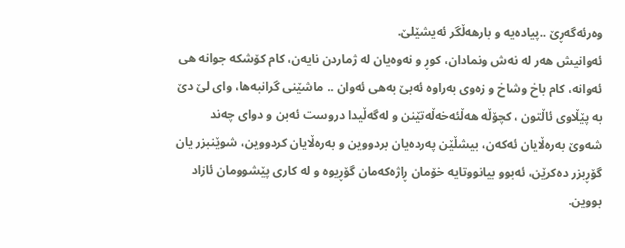وەرئەگەڕێ ..پیادەیە و بارهەڵگر ئەیشێلێ.
ئەوانیش هەر لە نەش ونمادان، کوڕ و نەوەیان لە ژماردن نایەن، کام کۆشکە جوانە هی ئەوانە، کام باخ وشاخ و زەوی بەراوە ئەبێ بەهی ئەوان .. ماشێنی گرانبەها، وای لێ دێ به پێڵاوی ئاڵتون ، کچۆڵە هەڵئەخەڵەتێنن و لەگەڵیدا دروست ئەبن و دوای چەند شەوێ بەرەڵایان ئەکەن، بیشڵێن پەردەیان بردووین و بەرەڵایان کردووین، شوێنبزر یان گۆڕبزر دەکرێن، ئەبوو بیانووتایە خۆمان ڕاژەکەمان گۆڕیوە و لە کاری پێشوومان ئازاد بووین.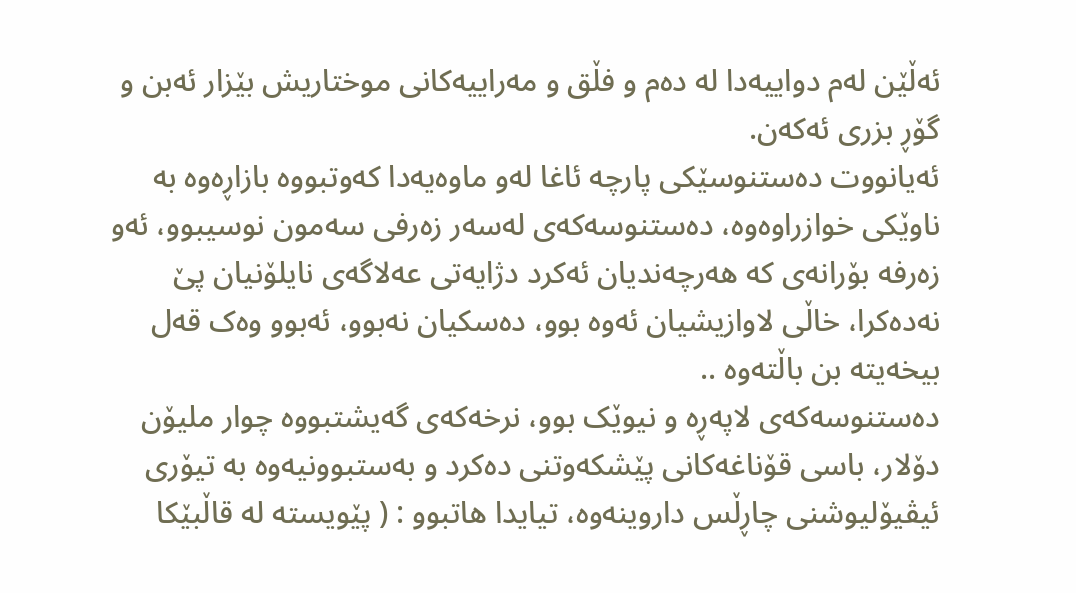ئەڵێن لەم دواییەدا لە دەم و فڵق و مەراییەکانی موختاریش بێزار ئەبن و گۆڕ بزری ئەکەن.
ئەیانووت دەستنوسێکی پارچە ئاغا لەو ماوەیەدا کەوتبووە بازاڕەوە به ناوێکی خوازراوەوە، دەستنوسەکەی لەسەر زەرفی سەمون نوسیبوو، ئەو زەرفە بۆرانەی کە هەرچەندیان ئەکرد دژایەتی عەلاگەی نایلۆنیان پێ نەدەکرا، خاڵی لاوازیشیان ئەوە بوو، دەسکیان نەبوو، ئەبوو وەک قەل بیخەیتە بن باڵتەوە ..
دەستنوسەکەی لاپەڕە و نیوێک بوو، نرخەکەی گەیشتبووە چوار ملیۆن دۆلار، باسی قۆناغەکانی پێشکەوتنی دەکرد و بەستبوونیەوە بە تیۆری ئیڤیۆلیوشنی چاڕڵس داروینەوە، تیایدا هاتبوو : ( پێویستە لە قاڵبێکا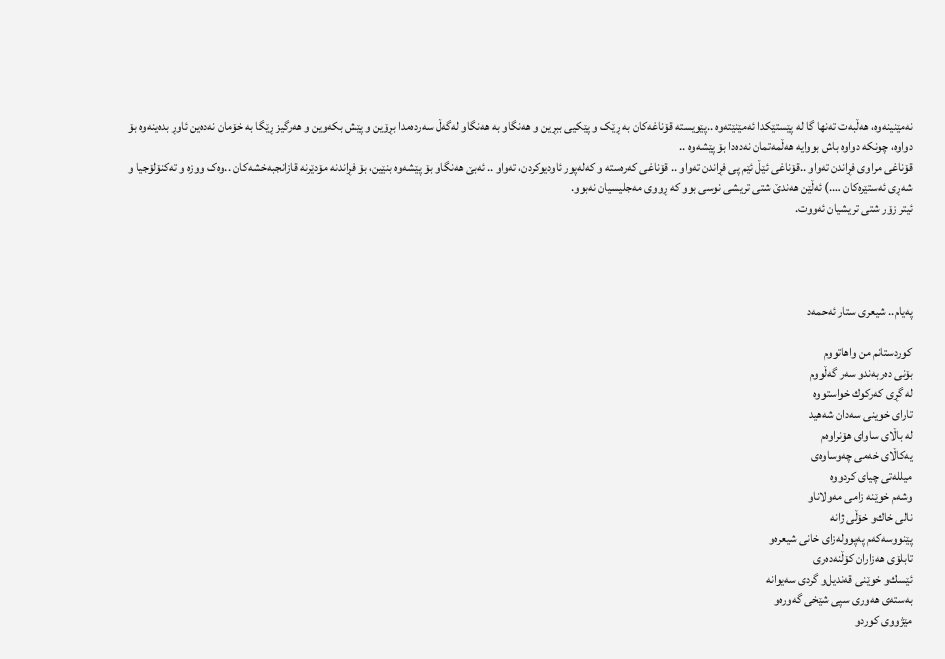نەمێنینەوە، هەڵبەت تەنها گا له پێستێکدا ئەمێنێتەوە ..پێویستە قۆناغەکان بە ڕێک و پێکیی ببڕین و هەنگاو بە هەنگاو لەگەڵ سەردەمدا بڕۆین و پێش بکەوین و هەرگیز ڕێگا بە خۆمان نەدەین ئاوڕ بدەینەوە بۆ دواوە، چونکە دواوە باش بووایە هەڵمەتمان نەدەدا بۆ پێشەوە ..
قۆناغی مراوی فڕاندن تەواو ..قۆناغی ئێڵ ئێم پی فڕاندن تەواو .. قۆناغی کەرەستە و کەلەپور ئاودیوکردن، تەواو .. ئەبێ هەنگاو بۆ پێشەوە بنێین، بۆ فڕاندنە مۆدێرنە قازانجبەخشەکان ..وەک ووزە و تەکنۆلۆجیا و شەڕی ئەستێرەکان ….) ئەڵێن هەندێ شتی تریشی نوسی بوو کە ڕووی مەجلیسیان نەبوو.
ئیتر زۆر شتی تریشیان ئەووت.




په‌یام.. شیعری ستار ئەحمەد

كوردستانم من واهاتووم
بۆنی ده‌ربه‌ندو سه‌ر گه‌ڵووم
له‌ گڕی كه‌ركوك خواستووه‌
تارای خوینی سه‌دان شه‌هید
له‌ باڵای ساوای هۆنراوه‌م
یه‌كاڵای خه‌می چه‌وساوه‌ی
میلله‌تی چیای كردووه‌
وشه‌م خوێنه‌ زامی مه‌ولاناو
نالی خاك‌و خۆڵی ژانه‌
پێنووسه‌كه‌م په‌پووله‌زای خانی شیعره‌و
تابلۆی هه‌زاران كۆڵنه‌ده‌ری
ئێسك‌و خوێنی قه‌ندیل‌و گردی سه‌یوانه‌
به‌سته‌ی هه‌وری سپی شێخی گه‌وره‌و
مێژووی كوردو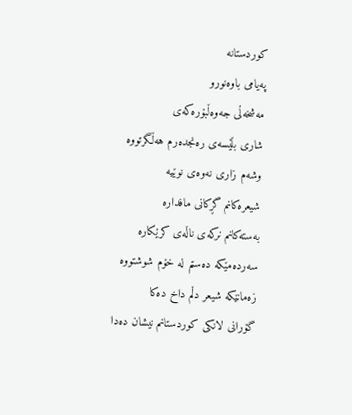كوردستانه‌
په‌یامی باوه‌نورو
مه‌شخه‌ڵی جه‌وه‌ڵبۆره‌كه‌ی
شاری بڵێسه‌ی ره‌نجده‌رم هه‌ڵگرتووه‌
وشه‌م زاری نه‌وه‌ی نوێیه‌
شیعره‌كانم گڕكانی مافداره‌
به‌سته‌كانم نركه‌ی ناڵه‌ی كرێكاره‌
سه‌رده‌مێكه‌ ده‌ستم له‌ خۆم شوشتووه‌
زه‌مانێكه‌ شیعر دڵم داخ ده‌كا
گۆرانی لانكی كوردستانم نیشان ده‌دا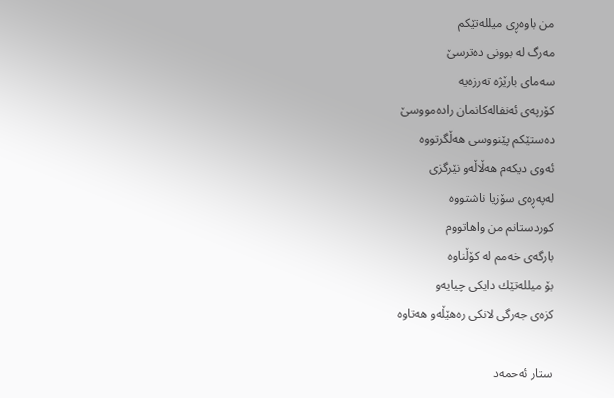من باوه‌ڕی میلله‌تێكم
مه‌رگ له‌ بوونی ده‌ترسێ
سه‌مای بارێژه‌ ته‌رزه‌یه‌
كۆرپه‌ی ئه‌نفاله‌كانمان راده‌مووسێ
ده‌ستێكم پێنووسی هه‌ڵگرتووه‌
ئه‌وی دیكه‌م هه‌ڵاڵه‌و نێرگزی
له‌په‌ڕه‌ی سۆزیا ناشتووه‌
كوردستانم من واهاتووم
بارگه‌ی خه‌مم له‌ كۆڵناوه‌
بۆ میلله‌تێك دایكی چیایه‌و
كزه‌ی جه‌رگی لانكی ره‌هێڵه‌و هه‌تاوه‌

ستار ئەحمەد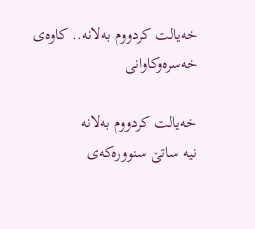خەیالت كردووم بەلانە.. كاوەی خەسرەوكاوانی

خەیالت كردووم بەلانە
نیە ساتێ سنوورەكەی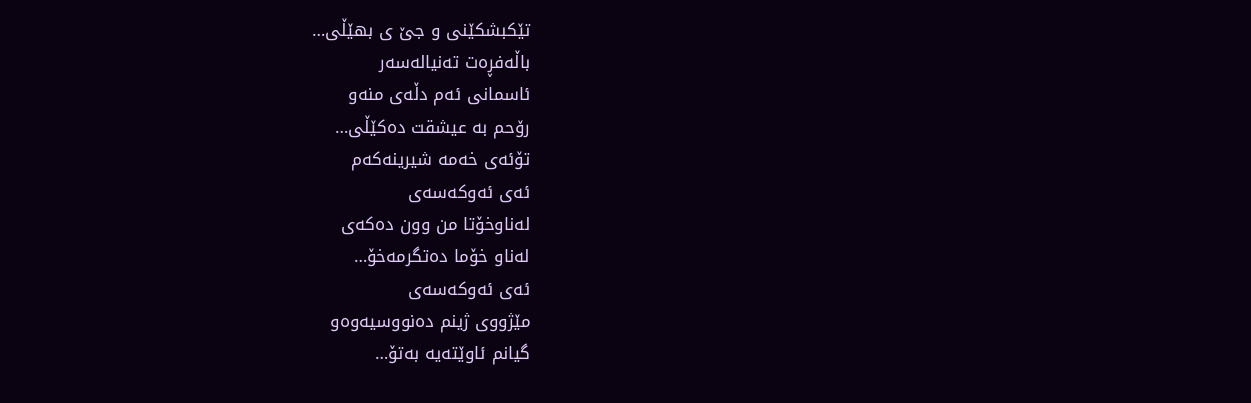تێكبشكێنی و جێ ی بهێڵی…
باڵەفڕەت تەنیالەسەر
ئاسمانی ئەم دڵەی منەو
رۆحم بە عیشقت دەكێڵی…
تۆئەی خەمە شیرینەكەم
ئەی ئەوكەسەی
لەناوخۆتا من وون دەكەی
لەناو خۆما دەتگرمەخۆ…
ئەی ئەوكەسەی
مێژووی ژینم دەنووسیەوەو
گیانم ئاوێتەیە بەتۆ…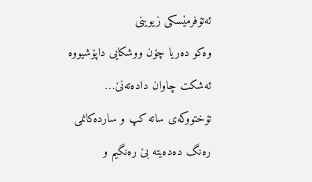ئەتۆفرمێسكی زیوینی
وەكو دەریا چۆن ووشكایی داپۆشیووە
ئەشكت چاوان دادەتەنێ…
تۆختووكەی ساتە كپ و ساردەكانمی
رەنگ دەدەیتە بێ رەنگیم و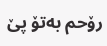رۆحم بەتۆ پێ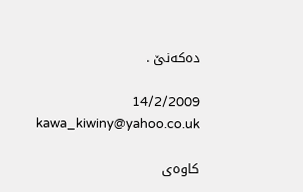دەكەنێ .

14/2/2009
kawa_kiwiny@yahoo.co.uk

كاوەی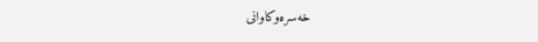خەسرەوكاوانی